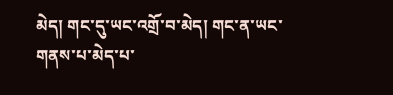མེད། གང་དུ་ཡང་འགྲོ་བ་མེད། གང་ན་ཡང་གནས་པ་མེད་པ་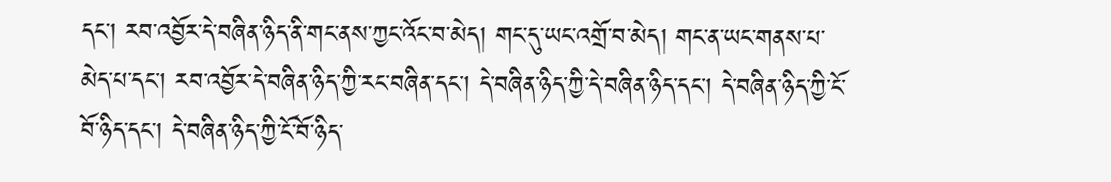དང་། རབ་འབྱོར་དེ་བཞིན་ཉིད་ནི་གང་ནས་ཀྱང་འོང་བ་མེད། གང་དུ་ཡང་འགྲོ་བ་མེད། གང་ན་ཡང་གནས་པ་མེད་པ་དང་། རབ་འབྱོར་དེ་བཞིན་ཉིད་ཀྱི་རང་བཞིན་དང་། དེ་བཞིན་ཉིད་ཀྱི་དེ་བཞིན་ཉིད་དང་། དེ་བཞིན་ཉིད་ཀྱི་ངོ་བོ་ཉིད་དང་། དེ་བཞིན་ཉིད་ཀྱི་ངོ་བོ་ཉིད་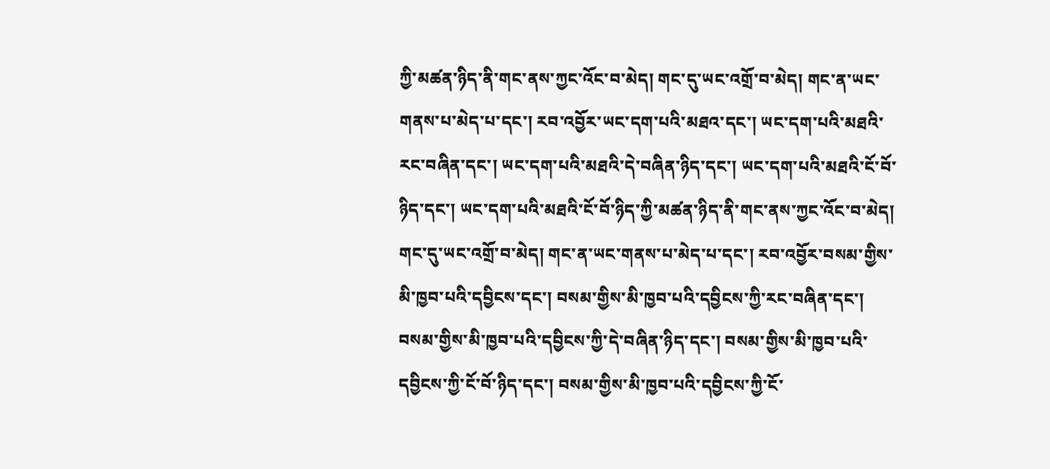ཀྱི་མཚན་ཉིད་ནི་གང་ནས་ཀྱང་འོང་བ་མེད། གང་དུ་ཡང་འགྲོ་བ་མེད། གང་ན་ཡང་གནས་པ་མེད་པ་དང་། རབ་འབྱོར་ཡང་དག་པའི་མཐའ་དང་། ཡང་དག་པའི་མཐའི་རང་བཞིན་དང་། ཡང་དག་པའི་མཐའི་དེ་བཞིན་ཉིད་དང་། ཡང་དག་པའི་མཐའི་ངོ་བོ་ཉིད་དང་། ཡང་དག་པའི་མཐའི་ངོ་བོ་ཉིད་ཀྱི་མཚན་ཉིད་ནི་གང་ནས་ཀྱང་འོང་བ་མེད། གང་དུ་ཡང་འགྲོ་བ་མེད། གང་ན་ཡང་གནས་པ་མེད་པ་དང་། རབ་འབྱོར་བསམ་གྱིས་མི་ཁྱབ་པའི་དབྱིངས་དང་། བསམ་གྱིས་མི་ཁྱབ་པའི་དབྱིངས་ཀྱི་རང་བཞིན་དང་། བསམ་གྱིས་མི་ཁྱབ་པའི་དབྱིངས་ཀྱི་དེ་བཞིན་ཉིད་དང་། བསམ་གྱིས་མི་ཁྱབ་པའི་དབྱིངས་ཀྱི་ངོ་བོ་ཉིད་དང་། བསམ་གྱིས་མི་ཁྱབ་པའི་དབྱིངས་ཀྱི་ངོ་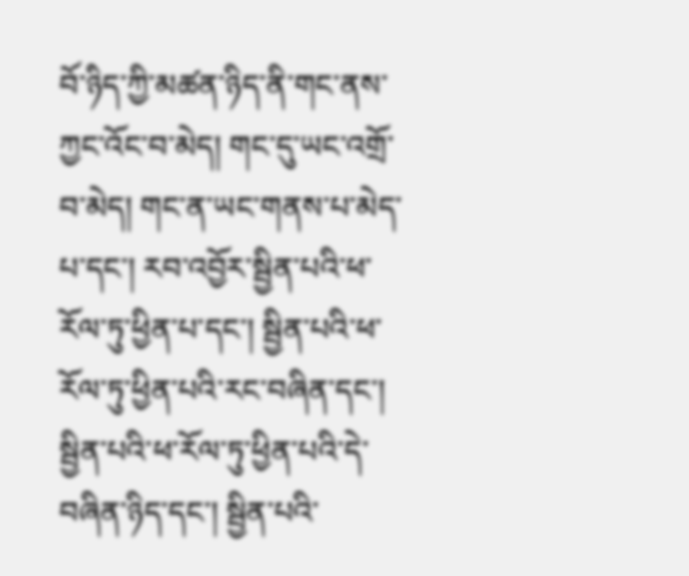བོ་ཉིད་ཀྱི་མཚན་ཉིད་ནི་གང་ནས་ཀྱང་འོང་བ་མེད། གང་དུ་ཡང་འགྲོ་བ་མེད། གང་ན་ཡང་གནས་པ་མེད་པ་དང་། རབ་འབྱོར་སྦྱིན་པའི་ཕ་རོལ་ཏུ་ཕྱིན་པ་དང་། སྦྱིན་པའི་ཕ་རོལ་ཏུ་ཕྱིན་པའི་རང་བཞིན་དང་། སྦྱིན་པའི་ཕ་རོལ་ཏུ་ཕྱིན་པའི་དེ་བཞིན་ཉིད་དང་། སྦྱིན་པའི་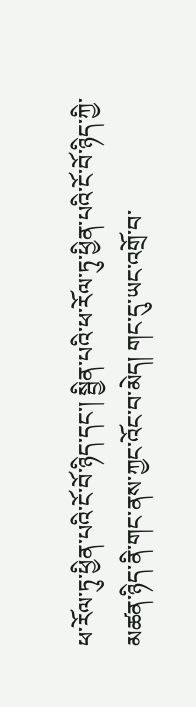ཕ་རོལ་ཏུ་ཕྱིན་པའི་ངོ་བོ་ཉིད་དང་། སྦྱིན་པའི་ཕ་རོལ་ཏུ་ཕྱིན་པའི་ངོ་བོ་ཉིད་ཀྱི་མཚན་ཉིད་ནི་གང་ནས་ཀྱང་འོང་བ་མེད། གང་དུ་ཡང་འགྲོ་བ་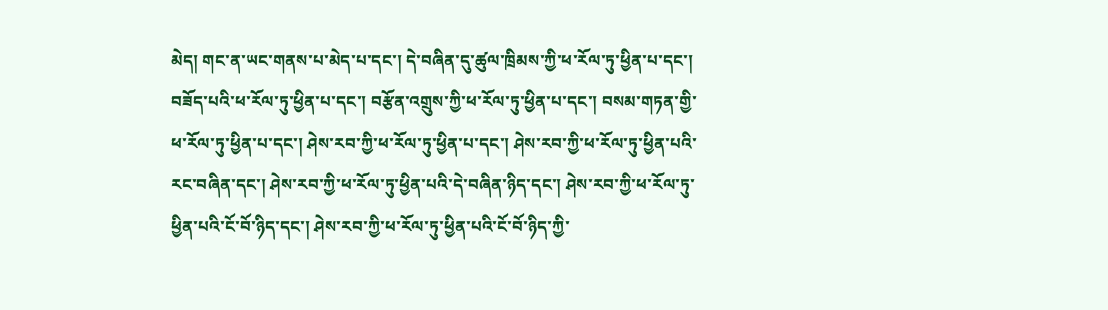མེད། གང་ན་ཡང་གནས་པ་མེད་པ་དང་། དེ་བཞིན་དུ་ཚུལ་ཁྲིམས་ཀྱི་ཕ་རོལ་ཏུ་ཕྱིན་པ་དང་། བཟོད་པའི་ཕ་རོལ་ཏུ་ཕྱིན་པ་དང་། བརྩོན་འགྲུས་ཀྱི་ཕ་རོལ་ཏུ་ཕྱིན་པ་དང་། བསམ་གཏན་གྱི་ཕ་རོལ་ཏུ་ཕྱིན་པ་དང་། ཤེས་རབ་ཀྱི་ཕ་རོལ་ཏུ་ཕྱིན་པ་དང་། ཤེས་རབ་ཀྱི་ཕ་རོལ་ཏུ་ཕྱིན་པའི་རང་བཞིན་དང་། ཤེས་རབ་ཀྱི་ཕ་རོལ་ཏུ་ཕྱིན་པའི་དེ་བཞིན་ཉིད་དང་། ཤེས་རབ་ཀྱི་ཕ་རོལ་ཏུ་ཕྱིན་པའི་ངོ་བོ་ཉིད་དང་། ཤེས་རབ་ཀྱི་ཕ་རོལ་ཏུ་ཕྱིན་པའི་ངོ་བོ་ཉིད་ཀྱི་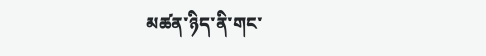མཚན་ཉིད་ནི་གང་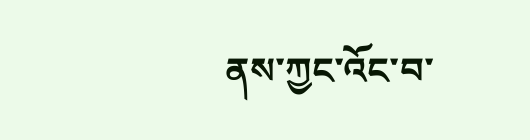ནས་ཀྱང་འོང་བ་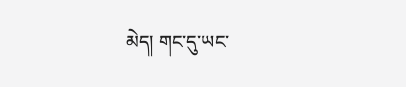མེད། གང་དུ་ཡང་